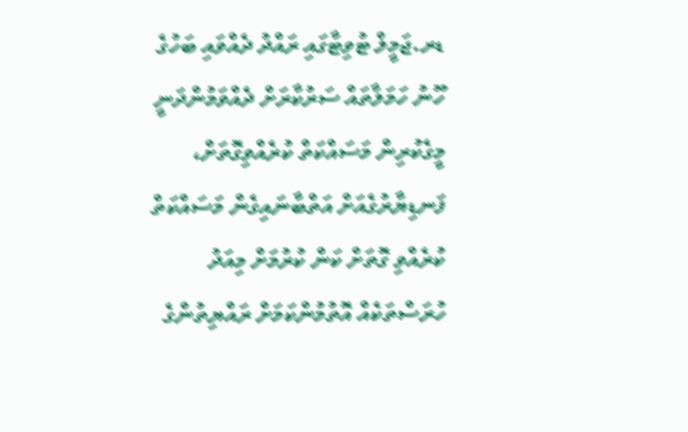ޑރ.ޖަމީލް ޓުވިޓާގައި ރައްދު ދެއްވައި ބަހުގެ ހޫނު ހަމަލާތައް ސަރުކާރަށް ދެއްވަމުންދަނީ މީގެކުރިން މަސައްކަތް ކުރެއްވިގޮތަށް، ފަނޑިޔާރުގެއަށް އަތްބާނައިގެން މަސައްކަތް ކުރެއްވި ގޮތަށް ކަން ކުރުމަށް މިއަދު ހުރަސްތަކެއް އޮތުމުންކަމަށް ރައްޔިތުންގެ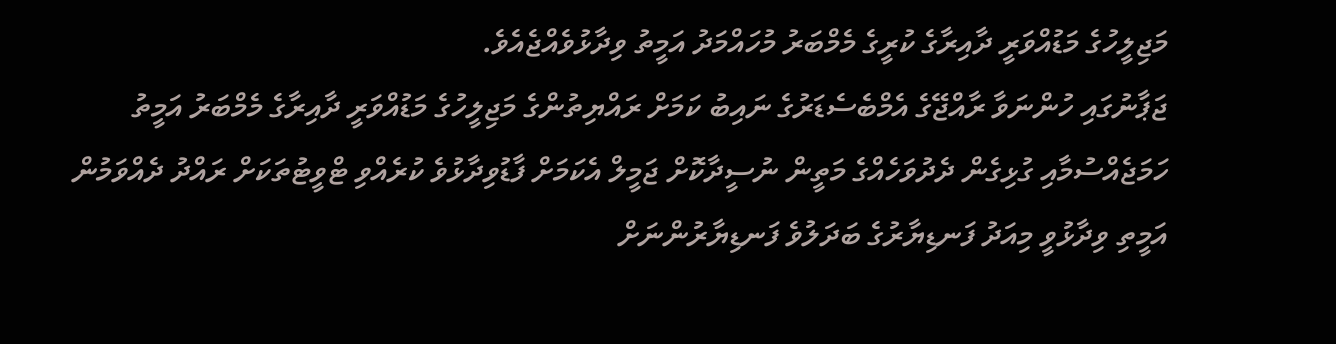މަޖިލީހުގެ މަޑުއްވަރީ ދާއިރާގެ ކުރީގެ މެމްބަރު މުހައްމަދު އަމީތު ވިދާޅުވެއްޖެއެވެ.
ޖަޕާނުގައި ހުންނަވާ ރާއްޖޭގެ އެމްބެސެޑަރުގެ ނައިބު ކަމަށް ރައްޔިތުންގެ މަޖިލީހުގެ މަޑުއްވަރީ ދާއިރާގެ މެމްބަރު އަމީތު ހަމަޖެއްސުމާއި ގުޅިގެން ދެދުވަހެއްގެ މަތީން ނުސީދާކޮށް ޖަމީލް އެކަމަށް ފާޑުވިދާޅުވެ ކުރެއްވި ޓްވީޓުތަކަށް ރައްދު ދެއްވަމުން އަމީތި ވިދާޅުވީ މިއަދު ފަނޑިޔާރުގެ ބަދަލުވެ ފަނޑިޔާރުންނަށް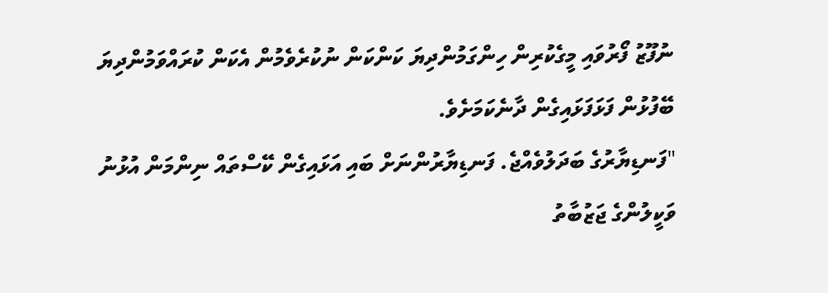ނުފޫޒު ފޯރުވައި މީގެކުރިން ހިންގަމުންދިޔަ ކަންކަން ނުކުރެވެމުން އެކަން ކުރައްވަމުންދިޔަ ބޭފުޅުން ފަޅަފަޅައިގެން ދާނެކަމަށެވެ.
"ފަނޑިޔާރުގެ ބަދަލުވެއްޖެ. ފަނޑިޔާރުންނަށް ބައި އަޅައިގެން ކޭސްތައް ނިންމަން އުޅުނު ވަކީލުންގެ ޖަޒުބާތު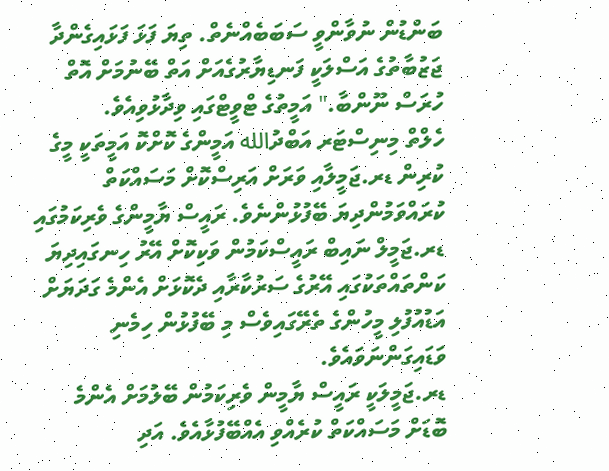ބަންޑުން ނުވާންވީ ސަބަބެއްނެތް. ތިޔަ ފަޅަ ފަޅައިގެންދާ ޖަޒުބާތުގެ އަސްލަކީ ފަނޑިޔާރުގެއަށް އަތް ބޭނުމަށް އޮތް ހުރަސް ނޫންބާ." އަމީތުގެ ޓްވީޓްގައި ވިދާޅުވިއެވެ.
ހެލްތް މިނިސްޓަރ އަބްދުالله އަމީންގެ ކޮށްކޮ އަމީތަކީ މީގެ ކުރިން ޑރ.ޖަމީލާއި ވަރަށް އަރިސްކޮށް މަސައްކަތް ކުރައްވަމުންދިޔަ ބޭފުޅުންނެވެ. ރައީސް ޔާމީންގެ ވެރިކަމުގައި ޑރ.ޖަމީލް ނައިބް ރައީސްކަމުން ވަކިކޮށް އޭރު ހިނގައިދިޔަ ކަންތައްތަކުގައި އޭރުގެ ސަރުކާރާއި ދެކޮޅަށް އެންމެ ގަދަޔަށް އަޑުއުފުލި މީހުންގެ ތެރޭގައިވެސް މި ބޭފުޅުން ހިމެނި ވަޑައިގަންނަވައެވެ.
ޑރ.ޖަމީލަކީ ރައީސް ޔާމީން ވެރިކަމުން ބޭލުމަށް އެންމެ ބޮޑަށް މަސައްކަތް ކުރެއްވި އެއްބޭފުޅާއެވެ. އަދި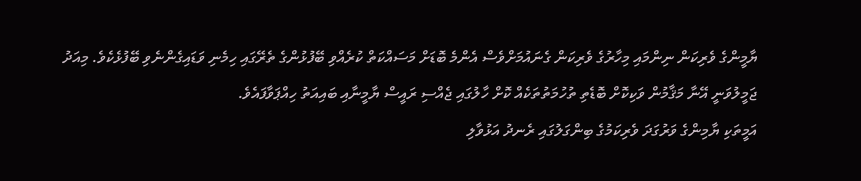ޔާމީންގެ ވެރިކަން ނިންމައި މިހާރުގެ ވެރިކަން ގެނައުމަށްވެސް އެންމެ ބޮޑަށް މަސައްކަތް ކުރެއްވި ބޭފުޅުންގެ ތެރޭގައި ހިމެނި ވަޑައިގެންނެވި ބޭފުޅެކެވެ. މިއަދު ޖަމީލުވަނީ އޭނާ މަޤާމުން ވަކިކޮށް ބޮޑެތި ތުހުމަތުތަކެއް ކޮށް ހާލުގައި ޖެއްސި ރައީސް ޔާމީނާއި ބައިއަތު ހިއްޕަވާފައެވެ.
އަމީތަކި ޔާމިންގެ ވަރުގަދަ ވެރިކަމުގެ ބިންގަލުގައި ރެނދު އަޅުވާލި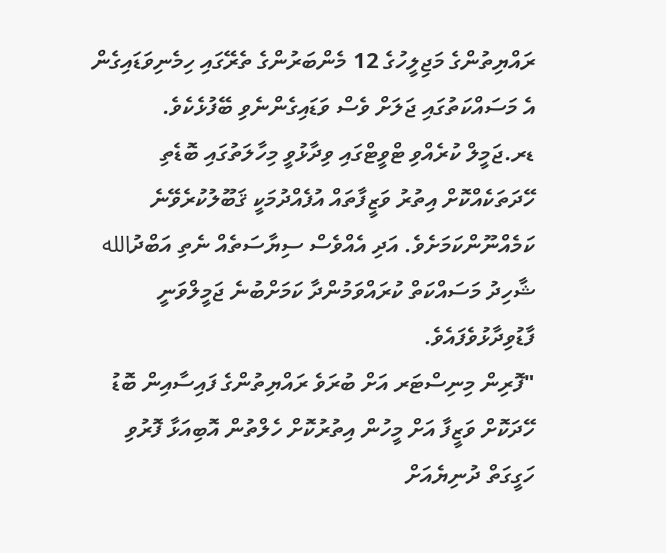ރައްޔިތުންގެ މަޖިލީހުގެ 12 މެންބަރުންގެ ތެރޭގައި ހިމެނިވަޑައިގެން އެ މަސައްކަތުގައި ޖަލަށް ވެސް ވަޑައިގެންނެވި ބޭފުޅެކެވެ.
ޑރ.ޖަމީލް ކުރެއްވި ޓްވީޓްގައި ވިދާޅުވީ މިހާލަތުގައި ބޮޑެތި ހޭދަތަކެއްކޮށް އިތުރު ވަޒީފާތައް އުފެއްދުމަކީ ޤަބޫލުކުރެވޭނެ ކަމެއްނޫންކަމަށެވެ. އަދި އެއްވެސް ސިޔާސަތެއް ނެތި އަބްދުالله ޝާހިދު މަސައްކަތް ކުރައްވަމުންދާ ކަމަށްބުނެ ޖަމީލްވަނީ ފާޑުވިދާޅުވެފައެވެ.
"ފޮރިން މިނިސްޓަރ އަށް ބުރަވެ ރައްޔިތުންގެ ފައިސާއިން ބޮޑު ހޭދަކޮށް ވަޒީފާ އަށް މީހުން އިތުރުކޮށް ހެލްތުން އޮބިއަޅާ ފޮރުވި ހަގީގަތް ދުނިޔެއަށް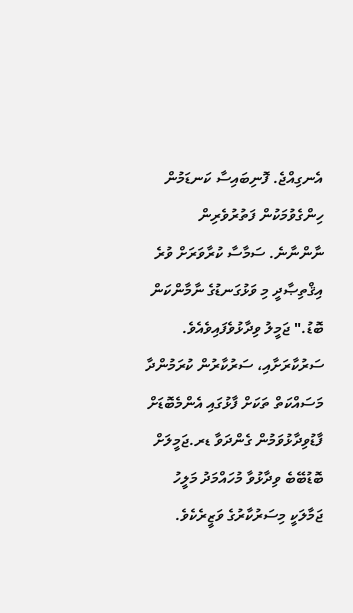އެނގިއްޖެ. ފޮނިބައިސާ ކަނޑަމުން ހިންގެވުމަކުން ފަތުރުވެރިން ނާންނާނެ. ސަމާސާ ކުރާވަރަށް ވުރެ އިޤްތިޞާދީ މި ވަޅުގަނޑުގެ ނާމާންކަން ބޮޑު." ޖަމީލު ވިދާޅުވެފައިވެއެވެ.
ސަރުކާރަށާއި، ސަރުކާރުން ކުރަމުންދާ މަސައްކަތް ތަކަށް ފާޅުގައި އެންމެބޮޑަށް ފާޑުވިދާޅުވަމުން ގެންދަވާ ޑރ.ޖަމީލަށް ބޮޑުބޭބެ ވިދާޅުވާ މުހައްމަދު މަލީހު ޖަމާލަކީ މިސަރުކާރުގެ ވަޒީރެކެވެ.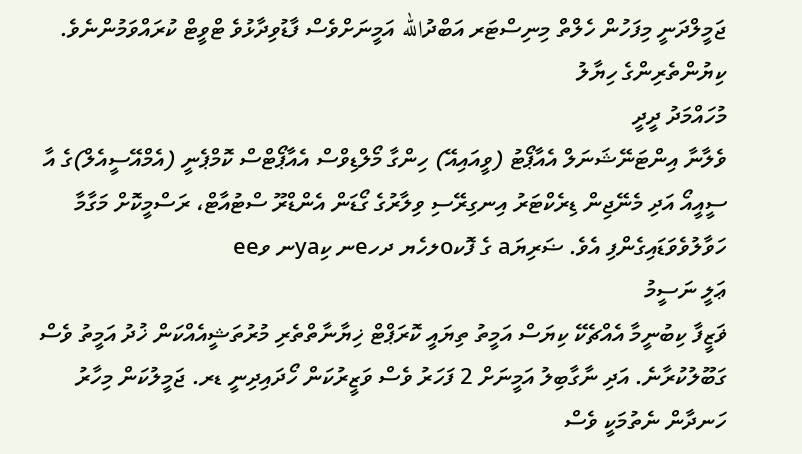ޖަމީލްދަނީ މިފަހުން ހެލްތް މިނިސްޓަރ އަބްދުالله އަމީނަށްވެސް ފާޑުވިދާޅުވެ ޓްވީޓް ކުރައްވަމުންނެވެ.
ކިޔުންތެރިންގެ ހިޔާލު
މުހައްމަދު ދީދީ
ވެލާނާ އިންޓަނޭޝަނަލް އެއާޕޯޓު (ވީއައިއޭ) ހިންގާ މޯލްޑިވްސް އެއާޕޯޓްސް ކޮމްޕެނީ (އެމްއޭސީއެލް)ގެ އާ ސީއީއޯ އަދި މެނޭޖިން ޑިރެކްޓަރު އިނގިރޭސި ވިލާރުގެ ގޯޑަން އެންޑްރޫ ސްޓުއާޓް، ރަސްމީކޮށް މަގާމާ ހަވާލުވެވަޑައިގެންފި އެވެ. ޟަރިޔަa ގެ ފޮކoލހެޔ ދހeނ ކިyaނ ވee
ޢަލީ ނަސީމު
ޥަޒީފާ ކިބުނީމާ އެއްޗެކޭ ކިޔަސް އަމީތު ތިޔައީ ކޮރަޕްޓް ޚިޔާނާތްތެރި މުރުތަޝީއެއްކަން ޚުދު އަމީތު ވެސް ގަބޫލުކުރާނެ. އަދި ނާގާބިލު އަމީނަށް 2 ފަހަރު ވެސް ވަޒީރުކަން ހޯދައިދިނީ ޑރ. ޖަމީލުކަން މިހާރު ހަނދާން ނެތުމަކީ ވެސް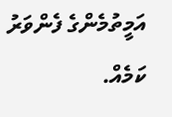އަމީތުމެންގެ ފެންވަރު ކަމެއް.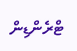ޓްރެންޑިން